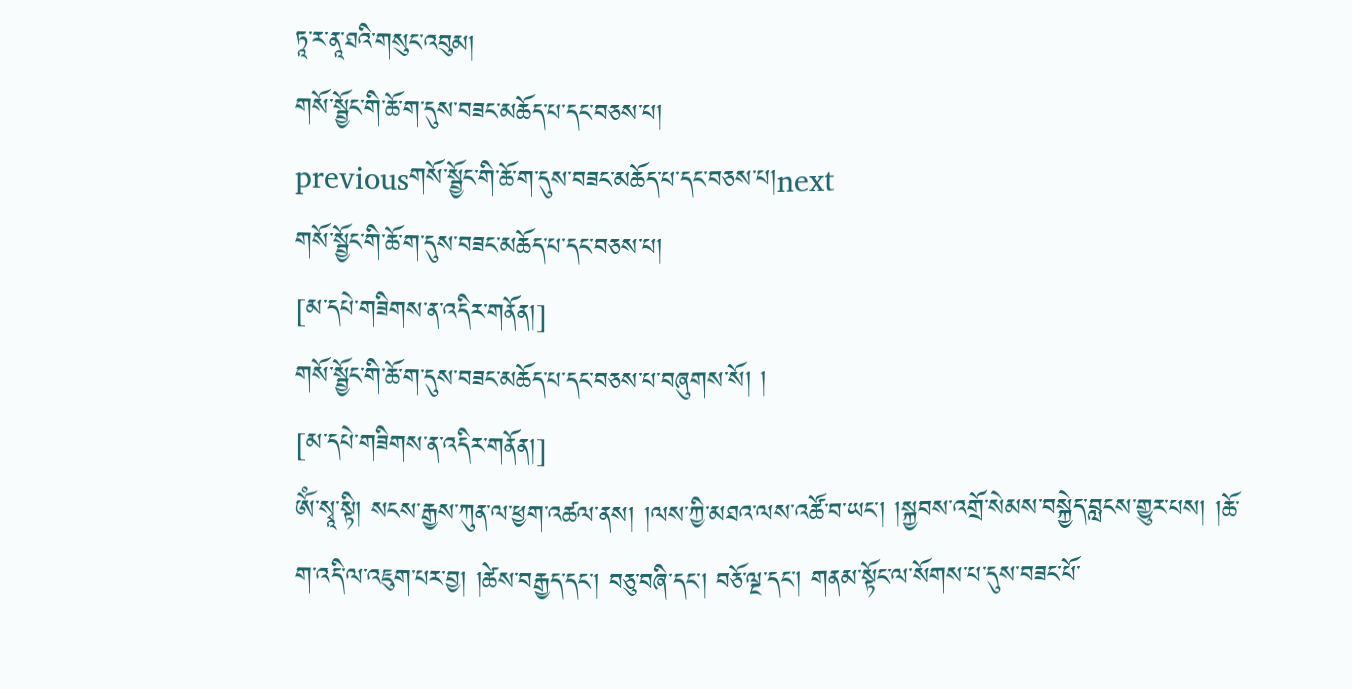ཏཱ་ར་ནཱ་ཐའི་གསུང་འབུམ།
གསོ་སྦྱོང་གི་ཆོ་ག་དུས་བཟང་མཆོད་པ་དང་བཅས་པ།
previousགསོ་སྦྱོང་གི་ཆོ་ག་དུས་བཟང་མཆོད་པ་དང་བཅས་པ།next
གསོ་སྦྱོང་གི་ཆོ་ག་དུས་བཟང་མཆོད་པ་དང་བཅས་པ།
[མ་དཔེ་གཟིགས་ན་འདིར་གནོན།]
གསོ་སྦྱོང་གི་ཆོ་ག་དུས་བཟང་མཆོད་པ་དང་བཅས་པ་བཞུགས་སོ། །
[མ་དཔེ་གཟིགས་ན་འདིར་གནོན།]
ཨོཾ་སྭཱ་སྟི། སངས་རྒྱས་ཀུན་ལ་ཕྱག་འཚལ་ནས། །ལས་ཀྱི་མཐའ་ལས་འཚོ་བ་ཡང་། །སྐྱབས་འགྲོ་སེམས་བསྐྱེད་བླངས་གྱུར་པས། །ཆོ་ག་འདི་ལ་འཇུག་པར་བྱ། །ཚེས་བརྒྱད་དང་། བཅུ་བཞི་དང་། བཅོ་ལྔ་དང་། གནམ་སྟོང་ལ་སོགས་པ་དུས་བཟང་པོ་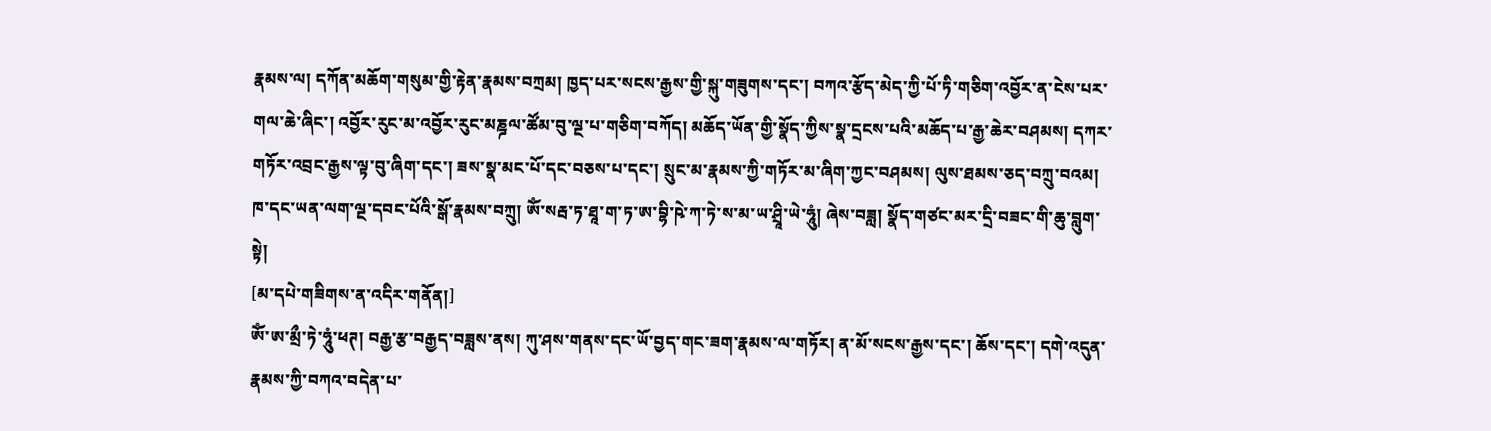རྣམས་ལ། དཀོན་མཆོག་གསུམ་གྱི་རྟེན་རྣམས་བཀྲམ། ཁྱད་པར་སངས་རྒྱས་གྱི་སྐུ་གཟུགས་དང་། བཀའ་རྩོད་མེད་ཀྱི་པོ་ཏི་གཅིག་འབྱོར་ན་ངེས་པར་གལ་ཆེ་ཞིང་། འབྱོར་རུང་མ་འབྱོར་རུང་མཎྜལ་ཚོམ་བུ་ལྔ་པ་གཅིག་བཀོད། མཆོད་ཡོན་གྱི་སྣོད་ཀྱིས་སྣ་དྲངས་པའི་མཆོད་པ་རྒྱ་ཆེར་བཤམས། དཀར་གཏོར་འབྲང་རྒྱས་ལྟ་བུ་ཞིག་དང་། ཟས་སྣ་མང་པོ་དང་བཅས་པ་དང་། སྲུང་མ་རྣམས་ཀྱི་གཏོར་མ་ཞིག་ཀྱང་བཤམས། ལུས་ཐམས་ཅད་བཀྲུ་བའམ། ཁ་དང་ཡན་ལག་ལྔ་དབང་པོའི་སྒོ་རྣམས་བཀྲུ། ཨོཾ་སརྦ་ཏ་ཐཱ་ག་ཏ་ཨ་བྷི་ཥེ་ཀ་ཏེ་ས་མ་ཡ་ཤྲཱི་ཡེ་ཧཱུཾ། ཞེས་བཟླ། སྣོད་གཙང་མར་དྲི་བཟང་གི་ཆུ་བླུག་སྟེ།
[མ་དཔེ་གཟིགས་ན་འདིར་གནོན།]
ཨོཾ་ཨ་མྲྀ་ཏེ་ཧཱུཾ་ཕཊ། བརྒྱ་རྩ་བརྒྱད་བཟླས་ནས། ཀུ་ཤས་གནས་དང་ཡོ་བྱད་གང་ཟག་རྣམས་ལ་གཏོར། ན་མོ་སངས་རྒྱས་དང་། ཆོས་དང་། དགེ་འདུན་རྣམས་ཀྱི་བཀའ་བདེན་པ་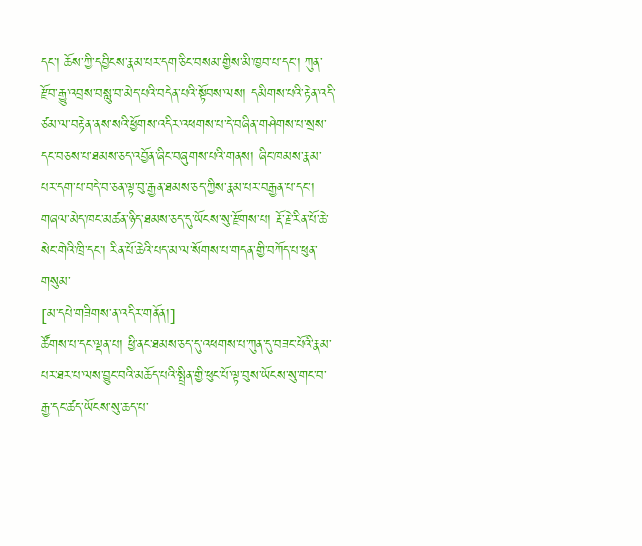དང་། ཆོས་ཀྱི་དབྱིངས་རྣམ་པར་དག་ཅིང་བསམ་གྱིས་མི་ཁྱབ་པ་དང་། ཀུན་རྫོབ་རྒྱུ་འབྲས་བསླུ་བ་མེད་པའི་བདེན་པའི་སྟོབས་ལས། དམིགས་པའི་རྟེན་འདི་ཙམ་ལ་བརྟེན་ནས་སའི་ཕྱོགས་འདིར་འཕགས་པ་དེ་བཞིན་གཤེགས་པ་སྲས་དང་བཅས་པ་ཐམས་ཅད་འབྱོན་ཞིང་བཞུགས་པའི་གནས། ཞིང་ཁམས་རྣམ་པར་དག་པ་བདེ་བ་ཅན་ལྟ་བུ་རྒྱན་ཐམས་ཅད་ཀྱིས་རྣམ་པར་བརྒྱན་པ་དང་། གཞལ་མེད་ཁང་མཚན་ཉིད་ཐམས་ཅད་དུ་ཡོངས་སུ་རྫོགས་པ། རྡོ་རྗེ་རིན་པོ་ཆེ་སེང་གེའི་ཁྲི་དང་། རིན་པོ་ཆེའི་པད་མ་ལ་སོགས་པ་གདན་གྱི་བཀོད་པ་ཕུན་གསུམ་
[མ་དཔེ་གཟིགས་ན་འདིར་གནོན།]
ཚོགས་པ་དང་ལྡན་པ། ཕྱི་ནང་ཐམས་ཅད་དུ་འཕགས་པ་ཀུན་དུ་བཟང་པོའི་རྣམ་པར་ཐར་པ་ལས་བྱུང་བའི་མཆོད་པའི་སྤྲིན་གྱི་ཕུང་པོ་ལྟ་བུས་ཡོངས་སུ་གང་བ་རྒྱ་དང་ཚད་ཡོངས་སུ་ཆད་པ་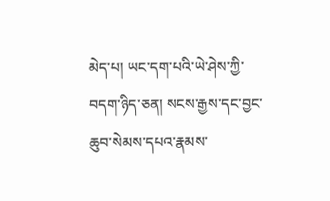མེད་པ། ཡང་དག་པའི་ཡེ་ཤེས་ཀྱི་བདག་ཉིད་ཅན། སངས་རྒྱས་དང་བྱང་ཆུབ་སེམས་དཔའ་རྣམས་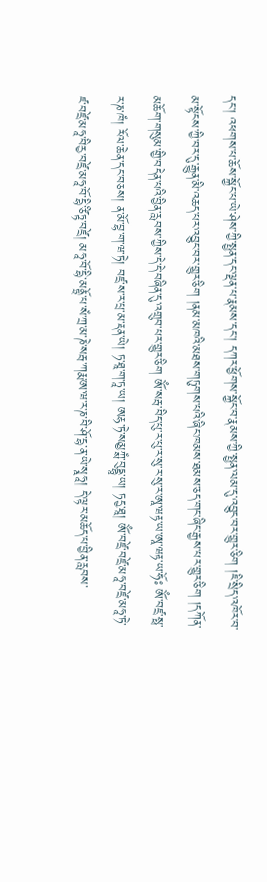དང་། འཕགས་པ་ཆོས་སྐྱོང་པ་ཡེ་ཤེས་ཀྱི་སྤྱན་དང་ལྡན་པ་རྣམས་དང་། དཀར་ཕྱོགས་སྐྱོང་བ་རྣམས་ཀྱི་སྤྱན་ལམ་དུ་འབྱུང་བར་གྱུར་ཅིག །ཇི་སྲིད་འཁོར་བ་མ་སྟོངས་ཀྱི་བར་དུ་རྒྱུན་མི་འཆད་པར་འབྱུང་བར་གྱུར་ཅིག །ནམ་མཁའི་མཐས་གཏུགས་པའི་ཞིང་ཁམས་ཐམས་ཅད་གང་ཞིང་རྒྱས་པར་གྱུར་ཅིག །དཀོན་མཆོག་གསུམ་གྱི་བདེན་པའི་བྱིན་རླབས་ཀྱིས་དེ་དེ་བཞིན་དུ་འགྲུབ་པར་གྱུར་ཅིག ཨོཾ་སརྦ་བིད་པུ་ར་པུ་ར་སུ་ར་སུ་ར་ཨཱ་ཝརྟ་ཡ་ཨཱ་ཝརྟ་ཡ་ཧོཿ ཨོཾ་བཛྲ་སྥ་ར་ཎ་ཁཾ། རོལ་ཆེན་དང་བཅས། ན་མོ་བྷ་ག་ཝ་ཏེ། བཛྲ་ས་ར་པྲ་མ་རྡན་ཡེ། ཏ་ཐཱ་ག་ཏཱ་ཡ། ཨརྷ་ཏེ་སམྱཀྶཾ་བུདྡྷཱ་ཡ། ཏདྱ་ཐཱ། ཨོཾ་བཛྲེ་བཛྲེ་མཧཱ་བཛྲེ་མཧཱ་ཏེ་ཛ་བཛྲེ་མཧཱ་བིརྱ་བཛྲེ་མཧཱ་བོ་དྷི་ཙིཏྟ་བཛྲེ། མཧཱ་བོ་དྷི་མནྟྲོ་པ་སཾ་ཀྲ་མ་ཎེ་སརྦ་ཀརྨ་ཨ་ཝ་ར་ཎ་བི་ཤོ་དྷ་ན་ཡེ་སྭཱཧཱ། དེ་ལྟར་མཆོད་པ་བྱིན་རླབས་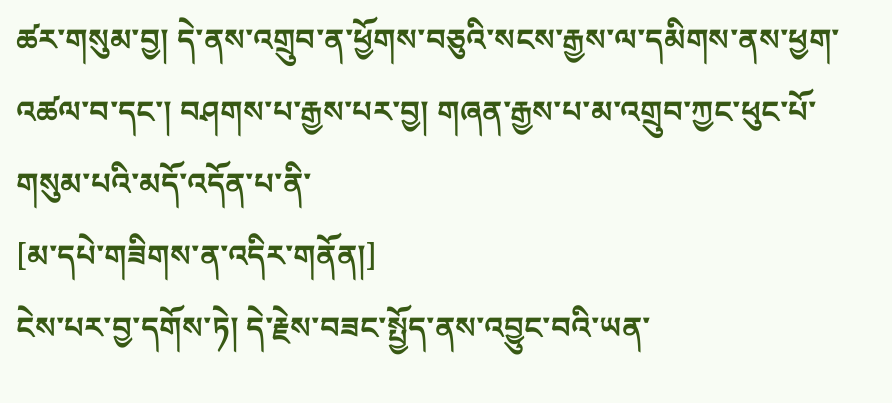ཚར་གསུམ་བྱ། དེ་ནས་འགྲུབ་ན་ཕྱོགས་བཅུའི་སངས་རྒྱས་ལ་དམིགས་ནས་ཕྱག་འཚལ་བ་དང་། བཤགས་པ་རྒྱས་པར་བྱ། གཞན་རྒྱས་པ་མ་འགྲུབ་ཀྱང་ཕུང་པོ་གསུམ་པའི་མདོ་འདོན་པ་ནི་
[མ་དཔེ་གཟིགས་ན་འདིར་གནོན།]
ངེས་པར་བྱ་དགོས་ཏེ། དེ་རྗེས་བཟང་སྤྱོད་ནས་འབྱུང་བའི་ཡན་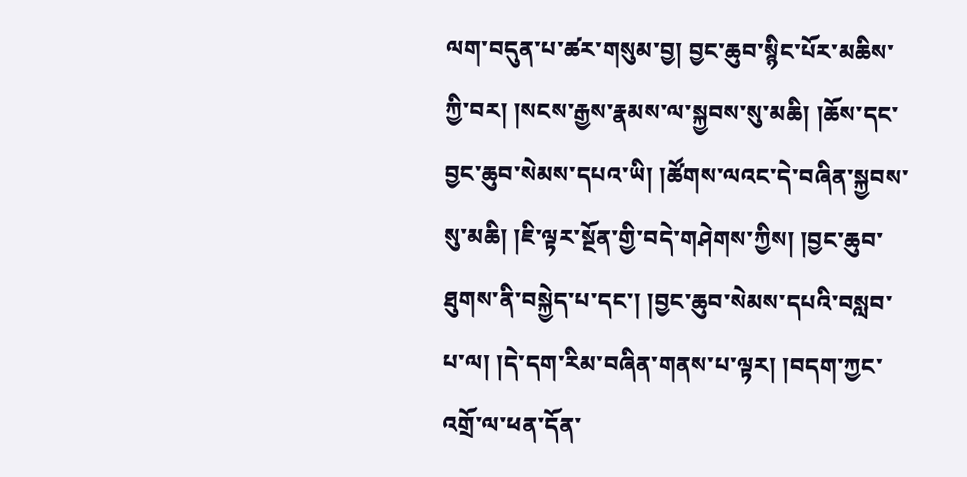ལག་བདུན་པ་ཚར་གསུམ་བྱ། བྱང་ཆུབ་སྙིང་པོར་མཆིས་ཀྱི་བར། །སངས་རྒྱས་རྣམས་ལ་སྐྱབས་སུ་མཆི། །ཆོས་དང་བྱང་ཆུབ་སེམས་དཔའ་ཡི། །ཚོགས་ལའང་དེ་བཞིན་སྐྱབས་སུ་མཆི། །ཇི་ལྟར་སྔོན་གྱི་བདེ་གཤེགས་ཀྱིས། །བྱང་ཆུབ་ཐུགས་ནི་བསྐྱེད་པ་དང་། །བྱང་ཆུབ་སེམས་དཔའི་བསླབ་པ་ལ། །དེ་དག་རིམ་བཞིན་གནས་པ་ལྟར། །བདག་ཀྱང་འགྲོ་ལ་ཕན་དོན་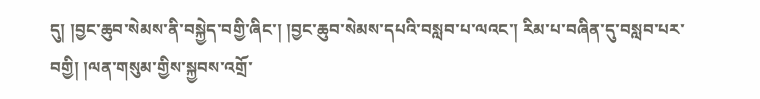དུ། །བྱང་ཆུབ་སེམས་ནི་བསྐྱེད་བགྱི་ཞིང་། །བྱང་ཆུབ་སེམས་དཔའི་བསླབ་པ་ལའང་། རིམ་པ་བཞིན་དུ་བསླབ་པར་བགྱི། །ལན་གསུམ་གྱིས་སྐྱབས་འགྲོ་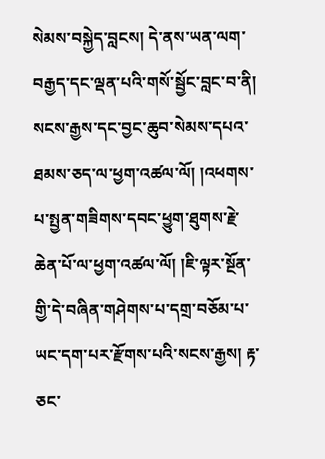སེམས་བསྐྱེད་བླངས། དེ་ནས་ཡན་ལག་བརྒྱད་དང་ལྡན་པའི་གསོ་སྦྱོང་བླང་བ་ནི། སངས་རྒྱས་དང་བྱང་ཆུབ་སེམས་དཔའ་ཐམས་ཅད་ལ་ཕྱག་འཚལ་ལོ། །འཕགས་པ་སྤྱན་གཟིགས་དབང་ཕྱུག་ཐུགས་རྗེ་ཆེན་པོ་ལ་ཕྱག་འཚལ་ལོ། །ཇི་ལྟར་སྔོན་གྱི་དེ་བཞིན་གཤེགས་པ་དགྲ་བཅོམ་པ་ཡང་དག་པར་རྫོགས་པའི་སངས་རྒྱས། རྟ་ཅང་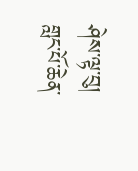ཤེས་ལྟ་བུ། གླང་པོ་ཆེན་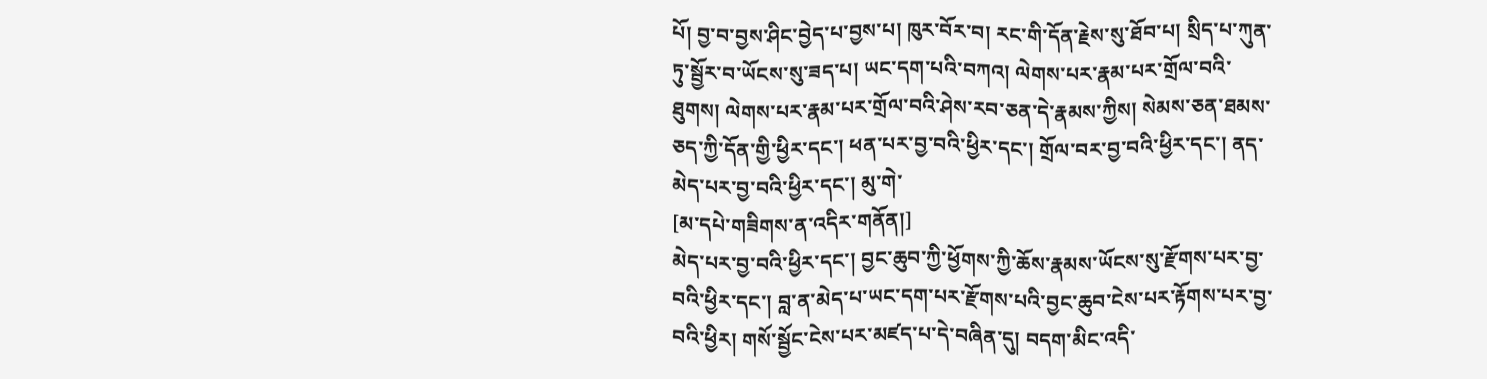པོ། བྱ་བ་བྱས་ཤིང་བྱེད་པ་བྱས་པ། ཁུར་བོར་བ། རང་གི་དོན་རྗེས་སུ་ཐོབ་པ། སྲིད་པ་ཀུན་ཏུ་སྦྱོར་བ་ཡོངས་སུ་ཟད་པ། ཡང་དག་པའི་བཀའ། ལེགས་པར་རྣམ་པར་གྲོལ་བའི་ཐུགས། ལེགས་པར་རྣམ་པར་གྲོལ་བའི་ཤེས་རབ་ཅན་དེ་རྣམས་ཀྱིས། སེམས་ཅན་ཐམས་ཅད་ཀྱི་དོན་གྱི་ཕྱིར་དང་། ཕན་པར་བྱ་བའི་ཕྱིར་དང་། གྲོལ་བར་བྱ་བའི་ཕྱིར་དང་། ནད་མེད་པར་བྱ་བའི་ཕྱིར་དང་། མུ་གེ་
[མ་དཔེ་གཟིགས་ན་འདིར་གནོན།]
མེད་པར་བྱ་བའི་ཕྱིར་དང་། བྱང་ཆུབ་ཀྱི་ཕྱོགས་ཀྱི་ཆོས་རྣམས་ཡོངས་སུ་རྫོགས་པར་བྱ་བའི་ཕྱིར་དང་། བླ་ན་མེད་པ་ཡང་དག་པར་རྫོགས་པའི་བྱང་ཆུབ་ངེས་པར་རྟོགས་པར་བྱ་བའི་ཕྱིར། གསོ་སྦྱོང་ངེས་པར་མཛད་པ་དེ་བཞིན་དུ། བདག་མིང་འདི་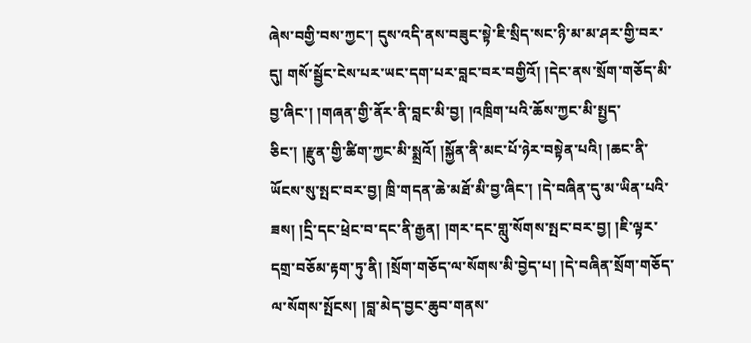ཞེས་བགྱི་བས་ཀྱང་། དུས་འདི་ནས་བཟུང་སྟེ་ཇི་སྲིད་སང་ཉི་མ་མ་ཤར་གྱི་བར་དུ། གསོ་སྦྱོང་ངེས་པར་ཡང་དག་པར་བླང་བར་བགྱིའོ། །དེང་ནས་སྲོག་གཅོད་མི་བྱ་ཞིང་། །གཞན་གྱི་ནོར་ནི་བླང་མི་བྱ། །འཁྲིག་པའི་ཆོས་ཀྱང་མི་སྤྱད་ཅིང་། །རྫུན་གྱི་ཚིག་ཀྱང་མི་སྨྲའོ། །སྐྱོན་ནི་མང་པོ་ཉེར་བསྟེན་པའི། །ཆང་ནི་ཡོངས་སུ་སྤང་བར་བྱ། ཁྲི་གདན་ཆེ་མཐོ་མི་བྱ་ཞིང་། །དེ་བཞིན་དུ་མ་ཡིན་པའི་ཟས། །དྲི་དང་ཕྲེང་བ་དང་ནི་རྒྱན། །གར་དང་གླུ་སོགས་སྤང་བར་བྱ། །ཇི་ལྟར་དགྲ་བཅོམ་རྟག་ཏུ་ནི། །སྲོག་གཅོད་ལ་སོགས་མི་བྱེད་པ། །དེ་བཞིན་སྲོག་གཅོད་ལ་སོགས་སྤོངས། །བླ་མེད་བྱང་ཆུབ་གནས་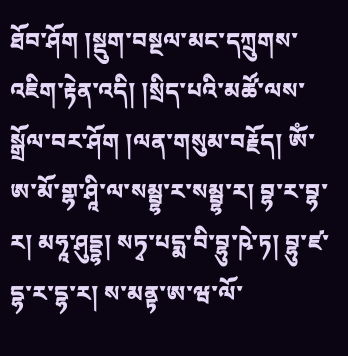ཐོབ་ཤོག །སྡུག་བསྔལ་མང་དཀྲུགས་འཇིག་རྟེན་འདི། །སྲིད་པའི་མཚོ་ལས་སྒྲོལ་བར་ཤོག །ལན་གསུམ་བརྗོད། ཨོཾ་ཨ་མོ་གྷ་ཤཱི་ལ་སམྦྷ་ར་སམྦྷ་ར། བྷ་ར་བྷ་ར། མཧཱ་ཤུདྡྷ། སཏྭ་པདྨ་བི་བྷུ་ཥེ་ཏ། བྷུ་ཛ་དྷ་ར་དྷ་ར། ས་མནྟ་ཨ་ཝ་ལོ་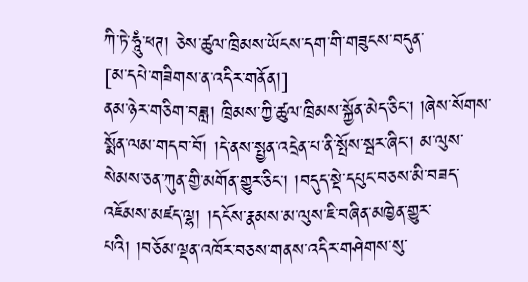ཀི་ཏེ་ཧཱུཾ་ཕཊ། ཅེས་ཚུལ་ཁྲིམས་ཡོངས་དག་གི་གཟུངས་བདུན་
[མ་དཔེ་གཟིགས་ན་འདིར་གནོན།]
ནམ་ཉེར་གཅིག་བཟླ། ཁྲིམས་ཀྱི་ཚུལ་ཁྲིམས་སྐྱོན་མེད་ཅིང་། །ཞེས་སོགས་སྨོན་ལམ་གདབ་བོ། །དེ་ནས་སྤྱན་འདྲེན་པ་ནི་སྤོས་སྦར་ཞིང་། མ་ལུས་སེམས་ཅན་ཀུན་གྱི་མགོན་གྱུར་ཅིང་། །བདུད་སྡེ་དཔུང་བཅས་མི་བཟད་འཇོམས་མཛད་ལྷ། །དངོས་རྣམས་མ་ལུས་ཇི་བཞིན་མཁྱེན་གྱུར་པའི། །བཅོམ་ལྡན་འཁོར་བཅས་གནས་འདིར་གཤེགས་སུ་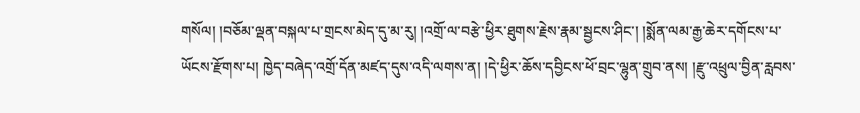གསོལ། །བཅོམ་ལྡན་བསྐལ་པ་གྲངས་མེད་དུ་མ་རུ། །འགྲོ་ལ་བརྩེ་ཕྱིར་ཐུགས་རྗེས་རྣམ་སྦྱངས་ཤིང་། །སྨོན་ལམ་རྒྱ་ཆེར་དགོངས་པ་ཡོངས་རྫོགས་པ། ཁྱེད་བཞེད་འགྲོ་དོན་མཛད་དུས་འདི་ལགས་ན། །དེ་ཕྱིར་ཆོས་དབྱིངས་ཕོ་བྲང་ལྷུན་གྲུབ་ནས། །རྫུ་འཕྲུལ་བྱིན་རླབས་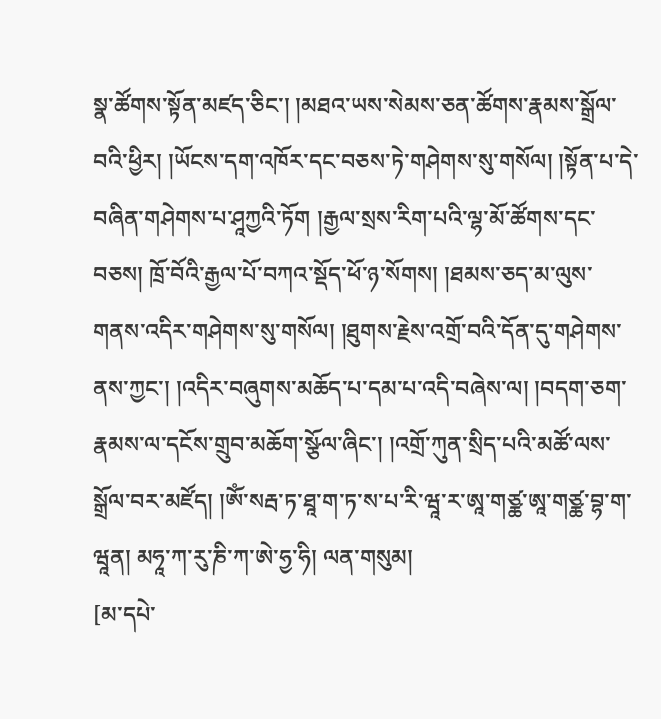སྣ་ཚོགས་སྟོན་མཛད་ཅིང་། །མཐའ་ཡས་སེམས་ཅན་ཚོགས་རྣམས་སྒྲོལ་བའི་ཕྱིར། །ཡོངས་དག་འཁོར་དང་བཅས་ཏེ་གཤེགས་སུ་གསོལ། །སྟོན་པ་དེ་བཞིན་གཤེགས་པ་ཤཱཀྱའི་ཏོག །རྒྱལ་སྲས་རིག་པའི་ལྷ་མོ་ཚོགས་དང་བཅས། ཁྲོ་བོའི་རྒྱལ་པོ་བཀའ་སྡོད་ཕོ་ཉ་སོགས། །ཐམས་ཅད་མ་ལུས་གནས་འདིར་གཤེགས་སུ་གསོལ། །ཐུགས་རྗེས་འགྲོ་བའི་དོན་དུ་གཤེགས་ནས་ཀྱང་། །འདིར་བཞུགས་མཆོད་པ་དམ་པ་འདི་བཞེས་ལ། །བདག་ཅག་རྣམས་ལ་དངོས་གྲུབ་མཆོག་སྩོལ་ཞིང་། །འགྲོ་ཀུན་སྲིད་པའི་མཚོ་ལས་སྒྲོལ་བར་མཛོད། །ཨོཾ་སརྦ་ཏ་ཐཱ་ག་ཏ་ས་པ་རི་ཝཱ་ར་ཨཱ་གཙྪ་ཨཱ་གཙྪ་བྷ་ག་ཝཱན། མཧཱ་ཀ་རུ་ཎི་ཀ་ཨེ་ཧྱ་ཧི། ལན་གསུམ།
[མ་དཔེ་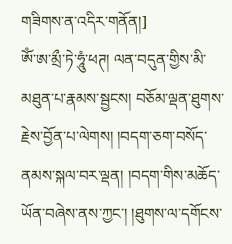གཟིགས་ན་འདིར་གནོན།]
ཨོཾ་ཨ་མྲྀ་ཏེ་ཧཱུཾ་ཕཊ། ལན་བདུན་གྱིས་མི་མཐུན་པ་རྣམས་སྦྱངས། བཅོམ་ལྡན་ཐུགས་རྗེས་བྱོན་པ་ལེགས། །བདག་ཅག་བསོད་ནམས་སྐལ་བར་ལྡན། །བདག་གིས་མཆོད་ཡོན་བཞེས་ནས་ཀྱང་། །ཐུགས་ལ་དགོངས་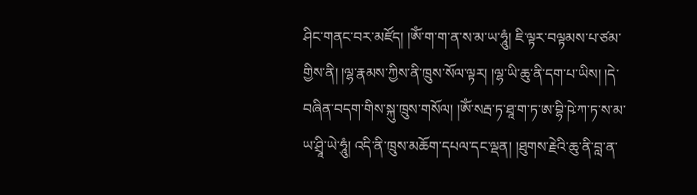ཤིང་གནང་བར་མཛོད། །ཨོཾ་ག་ག་ན་ས་མ་ཡ་ཧཱུཾ། ཇི་ལྟར་བལྟམས་པ་ཙམ་གྱིས་ནི། །ལྷ་རྣམས་ཀྱིས་ནི་ཁྲུས་སོལ་ལྟར། །ལྷ་ཡི་ཆུ་ནི་དག་པ་ཡིས། །དེ་བཞིན་བདག་གིས་སྐུ་ཁྲུས་གསོལ། །ཨོཾ་སརྦ་ཏ་ཐཱ་ག་ཏ་ཨ་བྷི་ཥེ་ཀ་ཏ་ས་མ་ཡ་ཤྲཱི་ཡེ་ཧཱུཾ། འདི་ནི་ཁྲུས་མཆོག་དཔལ་དང་ལྡན། །ཐུགས་རྗེའི་ཆུ་ནི་བླ་ན་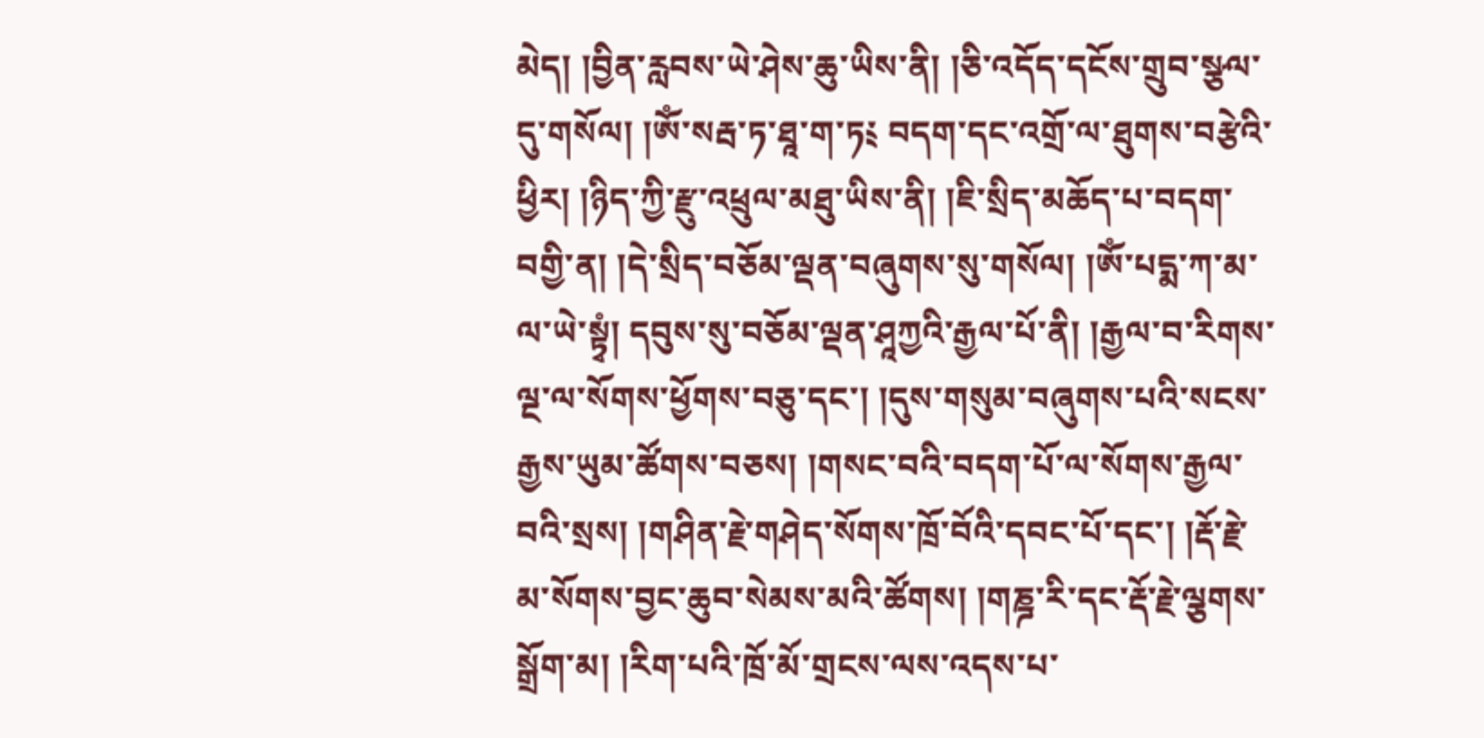མེད། །བྱིན་རླབས་ཡེ་ཤེས་ཆུ་ཡིས་ནི། །ཅི་འདོད་དངོས་གྲུབ་སྩལ་དུ་གསོལ། །ཨོཾ་སརྦ་ཏ་ཐཱ་ག་ཏ༴ བདག་དང་འགྲོ་ལ་ཐུགས་བརྩེའི་ཕྱིར། །ཉིད་ཀྱི་རྫུ་འཕྲུལ་མཐུ་ཡིས་ནི། །ཇི་སྲིད་མཆོད་པ་བདག་བགྱི་ན། །དེ་སྲིད་བཅོམ་ལྡན་བཞུགས་སུ་གསོལ། །ཨོཾ་པདྨ་ཀ་མ་ལ་ཡེ་སྟྭཾ། དབུས་སུ་བཅོམ་ལྡན་ཤཱཀྱའི་རྒྱལ་པོ་ནི། །རྒྱལ་བ་རིགས་ལྔ་ལ་སོགས་ཕྱོགས་བཅུ་དང་། །དུས་གསུམ་བཞུགས་པའི་སངས་རྒྱས་ཡུམ་ཚོགས་བཅས། །གསང་བའི་བདག་པོ་ལ་སོགས་རྒྱལ་བའི་སྲས། །གཤིན་རྗེ་གཤེད་སོགས་ཁྲོ་བོའི་དབང་པོ་དང་། །རྡོ་རྗེ་མ་སོགས་བྱང་ཆུབ་སེམས་མའི་ཚོགས། །གཎྜ་རི་དང་རྡོ་རྗེ་ལྕགས་སྒྲོག་མ། །རིག་པའི་ཁྲོ་མོ་གྲངས་ལས་འདས་པ་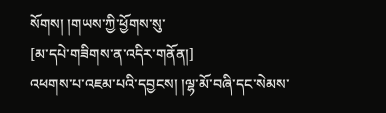སོགས། །གཡས་ཀྱི་ཕྱོགས་སུ་
[མ་དཔེ་གཟིགས་ན་འདིར་གནོན།]
འཕགས་པ་འཇམ་པའི་དབྱངས། །ལྷ་མོ་བཞི་དང་སེམས་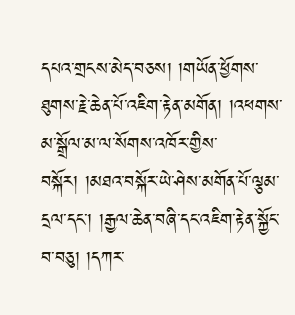དཔའ་གྲངས་མེད་བཅས། །གཡོན་ཕྱོགས་ཐུགས་རྗེ་ཆེན་པོ་འཇིག་རྟེན་མགོན། །འཕགས་མ་སྒྲོལ་མ་ལ་སོགས་འཁོར་གྱིས་བསྐོར། །མཐའ་བསྐོར་ཡེ་ཤེས་མགོན་པོ་ལྕམ་དྲལ་དང་། །རྒྱལ་ཆེན་བཞི་དང་འཇིག་རྟེན་སྐྱོང་བ་བཅུ། །དཀར་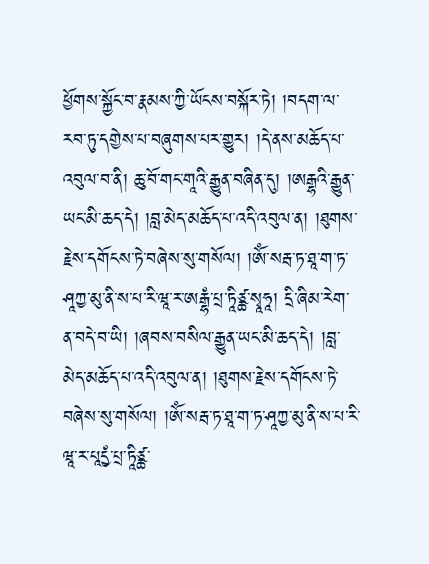ཕྱོགས་སྐྱོང་བ་རྣམས་ཀྱི་ཡོངས་བསྐོར་ཏེ། །བདག་ལ་རབ་ཏུ་དགྱེས་པ་བཞུགས་པར་གྱུར། །དེ་ནས་མཆོད་པ་འབུལ་བ་ནི། ཆུ་བོ་གང་གཱའི་རྒྱུན་བཞིན་དུ། །ཨརྒྷའི་རྒྱུན་ཡང་མི་ཆད་དེ། །བླ་མེད་མཆོད་པ་འདི་འབུལ་ན། །ཐུགས་རྗེས་དགོངས་ཏེ་བཞེས་སུ་གསོལ། །ཨོཾ་སརྦ་ཏ་ཐཱ་ག་ཏ་ཤཱཀྱ་མུ་ནི་ས་པ་རི་ཝཱ་ར་ཨརྒྷཾ་པྲ་ཏཱིཙྪ་སྭཱཧཱ། དྲི་ཞིམ་རེག་ན་བདེ་བ་ཡི། །ཞབས་བསིལ་རྒྱུན་ཡང་མི་ཆད་དེ། །བླ་མེད་མཆོད་པ་འདི་འབུལ་ན། །ཐུགས་རྗེས་དགོངས་ཏེ་བཞེས་སུ་གསོལ། །ཨོཾ་སརྦ་ཏ་ཐཱ་ག་ཏ་ཤཱཀྱ་མུ་ནི་ས་པ་རི་ཝཱ་ར་པཱདྱཾ་པྲ་ཏཱིཙྪ་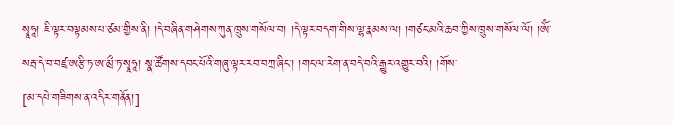སྭཱཧཱ། ཇི་ལྟར་བལྟམས་པ་ཙམ་གྱིས་ནི། །དེ་བཞིན་གཤེགས་ཀུན་ཁྲུས་གསོལ་བ། །དེ་ལྟར་བདག་གིས་ལྷ་རྣམས་ལ། །གཙང་མའི་ཆབ་ཀྱིས་ཁྲུས་གསོལ་ལོ། །ཨོཾ་སརྦ་དེ་བ་བཛྲ་ཨརྩི་ཏ་ཨ་མྲྀ་ཏ་སྭཱཧཱ། སྣ་ཚོགས་དབང་པོའི་གཞུ་ལྟར་རབ་བཀྲ་ཞིང་། །གང་ལ་རེག་ན་བདེ་བའི་རྒྱུར་འགྱུར་བའི། །གོས་
[མ་དཔེ་གཟིགས་ན་འདིར་གནོན།]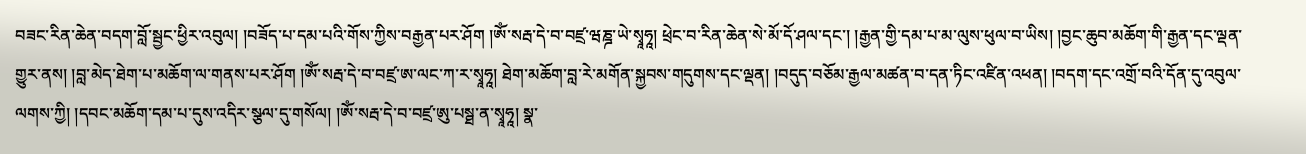བཟང་རིན་ཆེན་བདག་བློ་སྦྱང་ཕྱིར་འབུལ། །བཟོད་པ་དམ་པའི་གོས་ཀྱིས་བརྒྱན་པར་ཤོག །ཨོཾ་སརྦ་དེ་བ་བཛྲ་ཝཎྜ་ཡེ་སྭཱཧཱ། ཕྲེང་བ་རིན་ཆེན་སེ་མོ་དོ་ཤལ་དང་། །རྒྱན་གྱི་དམ་པ་མ་ལུས་ཕུལ་བ་ཡིས། །བྱང་ཆུབ་མཆོག་གི་རྒྱན་དང་ལྡན་གྱུར་ནས། །བླ་མེད་ཐེག་པ་མཆོག་ལ་གནས་པར་ཤོག །ཨོཾ་སརྦ་དེ་བ་བཛྲ་ཨ་ལང་ཀ་ར་སྭཱཧཱ། ཐེག་མཆོག་བླ་རེ་མགོན་སྐྱབས་གདུགས་དང་ལྡན། །བདུད་བཅོམ་རྒྱལ་མཚན་བ་དན་ཏིང་འཛིན་འཕན། །བདག་དང་འགྲོ་བའི་དོན་དུ་འབུལ་ལགས་ཀྱི། །དབང་མཆོག་དམ་པ་དུས་འདིར་སྩལ་དུ་གསོལ། །ཨོཾ་སརྦ་དེ་བ་བཛྲ་ཨུ་པསྠ་ན་སྭཱཧཱ། སྣ་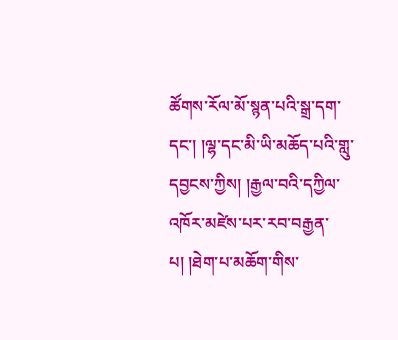ཚོགས་རོལ་མོ་སྙན་པའི་སྒྲ་དག་དང་། །ལྷ་དང་མི་ཡི་མཆོད་པའི་གླུ་དབྱངས་ཀྱིས། །རྒྱལ་བའི་དཀྱིལ་འཁོར་མཛེས་པར་རབ་བརྒྱན་པ། །ཐེག་པ་མཆོག་གིས་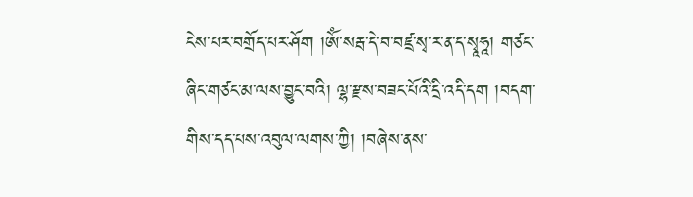ངེས་པར་བགྲོད་པར་ཤོག །ཨོཾ་སརྦ་དེ་བ་བཛྲ་སྭ་ར་ན་ད་སྭཱཧཱ། གཙང་ཞིང་གཙང་མ་ལས་བྱུང་བའི། ལྷ་རྫས་བཟང་པོའི་དྲི་འདི་དག །བདག་གིས་དད་པས་འབུལ་ལགས་ཀྱི། །བཞེས་ནས་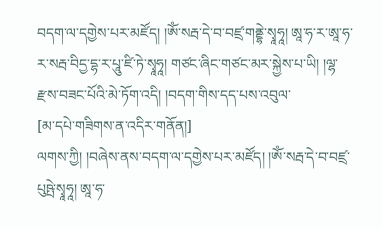བདག་ལ་དགྱེས་པར་མཛོད། །ཨོཾ་སརྦ་དེ་བ་བཛྲ་གནྡྷེ་སྭཱཧཱ། ཨཱ་ཧ་ར་ཨཱ་ཧ་ར་སརྦ་བིདྱ་དྷ་ར་པཱུ་ཛི་ཏེ་སྭཱཧཱ། གཙང་ཞིང་གཙང་མར་སྐྱེས་པ་ཡི། །ལྷ་རྫས་བཟང་པོའི་མེ་ཏོག་འདི། །བདག་གིས་དད་པས་འབུལ་
[མ་དཔེ་གཟིགས་ན་འདིར་གནོན།]
ལགས་ཀྱི། །བཞེས་ནས་བདག་ལ་དགྱེས་པར་མཛོད། །ཨོཾ་སརྦ་དེ་བ་བཛྲ་པུཥྤེ་སྭཱཧཱ། ཨཱ་ཧ་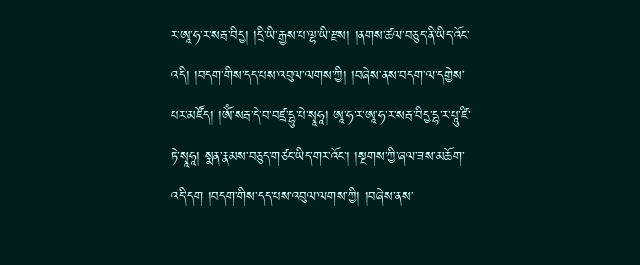ར་ཨཱ་ཧ་ར་སརྦ་བིདྱ། །དྲི་ཡི་རྒྱས་པ་ལྷ་ཡི་རྫས། །ནགས་ཚལ་བཅུད་ནི་ཡིད་འོང་འདི། །བདག་གིས་དད་པས་འབུལ་ལགས་ཀྱི། །བཞེས་ནས་བདག་ལ་དགྱེས་པར་མཛོད། །ཨོཾ་སརྦ་དེ་བ་བཛྲ་དྷུ་པེ་སྭཱཧཱ། ཨཱ་ཧ་ར་ཨཱ་ཧ་ར་སརྦ་བིདྱ་དྷ་ར་པཱུ་ཛི་ཏེ་སྭཱཧཱ། སྨན་རྣམས་བཅུད་གཙང་ཡིད་གར་འོང་། །སྔགས་ཀྱི་ཞལ་ཟས་མཆོག་འདི་དག །བདག་གིས་དད་པས་འབུལ་ལགས་ཀྱི། །བཞེས་ནས་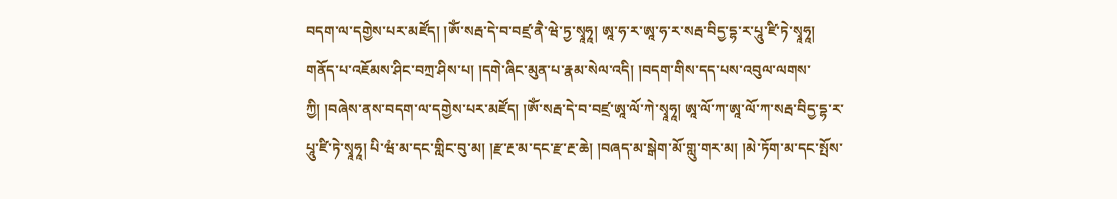བདག་ལ་དགྱེས་པར་མཛོད། །ཨོཾ་སརྦ་དེ་བ་བཛྲ་ནཻ་ཝེ་ཏྱ་སྭཱཧཱ། ཨཱ་ཧ་ར་ཨཱ་ཧ་ར་སརྦ་བིདྱ་དྷ་ར་པཱུ་ཛི་ཏེ་སྭཱཧཱ། གནོད་པ་འཇོམས་ཤིང་བཀྲ་ཤིས་པ། །དགེ་ཞིང་མུན་པ་རྣམ་སེལ་འདི། །བདག་གིས་དད་པས་འབུལ་ལགས་ཀྱི། །བཞེས་ནས་བདག་ལ་དགྱེས་པར་མཛོད། །ཨོཾ་སརྦ་དེ་བ་བཛྲ་ཨཱ་ལོ་ཀེ་སྭཱཧཱ། ཨཱ་ལོ་ཀ་ཨཱ་ལོ་ཀ་སརྦ་བིདྱ་དྷ་ར་པཱུ་ཛི་ཏེ་སྭཱཧཱ། པི་ཝཾ་མ་དང་གླིང་བུ་མ། །རྫ་རྔ་མ་དང་རྫ་རྔ་ཆེ། །བཞད་མ་སྒེག་མོ་གླུ་གར་མ། །མེ་ཏོག་མ་དང་སྤོས་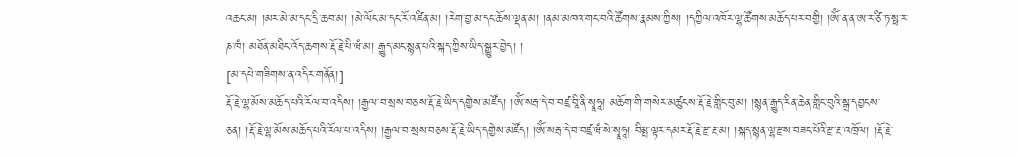འཆང་མ། །མར་མེ་མ་དང་དྲི་ཆབ་མ། །མེ་ལོང་མ་དང་རོ་འཛིན་མ། །རེག་བྱ་མ་དང་ཆོས་ལྡན་མ། །ནམ་མཁའ་གང་བའི་ཚོགས་རྣམས་ཀྱིས། །དཀྱིལ་འཁོར་ལྷ་ཚོགས་མཆོད་པར་བགྱི། །ཨོཾ་ན་ན་ཨ་ར་ཙི་ཏ་སྥ་ར་ཎ་ཁཾ། མཐོན་མཐིང་འོད་ཆགས་རྡོ་རྗེ་པི་ཝཾ་མ། རྒྱུད་མང་སྙན་པའི་སྐད་ཀྱིས་ཡིད་སྒྱུར་བྱེད། །
[མ་དཔེ་གཟིགས་ན་འདིར་གནོན།]
རྡོ་རྗེ་ལྷ་མོས་མཆོད་པའི་རོལ་བ་འདིས། །རྒྱལ་བ་སྲས་བཅས་རྡོ་རྗེ་ཡིད་དགྱེས་མཛོད། །ཨོཾ་སརྦ་དེ་བ་བཛྲ་བཱི་ནི་སྭཱཧཱ། མཆོག་གི་གསེར་མཚུངས་རྡོ་རྗེ་གླིང་བུ་མ། །སྙན་རྒྱུད་རིན་ཆེན་གླིང་བུའི་སྒྲ་དབྱངས་ཅན། །རྡོ་རྗེ་ལྷ་མོས་མཆོད་པའི་རོལ་པ་འདིས། །རྒྱལ་བ་སྲས་བཅས་རྡོ་རྗེ་ཡིད་དགྱེས་མཛོད། །ཨོཾ་སརྦ་དེ་བ་བཛྲ་ཝཾ་སེ་སྭཱཧཱ། བིམྤ་ལྟར་དམར་རྡོ་རྗེ་རྫ་རྔ་མ། །སྐད་སྙན་ལྷ་རྫས་བཟང་པོའི་རྫ་རྔ་འཁྲོལ། །རྡོ་རྗེ་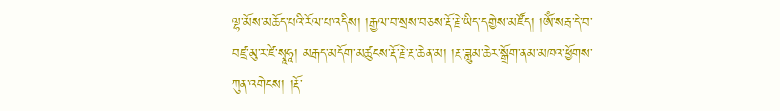ལྷ་མོས་མཆོད་པའི་རོལ་པ་འདིས། །རྒྱལ་བ་སྲས་བཅས་རྡོ་རྗེ་ཡིད་དགྱེས་མཛོད། །ཨོཾ་སརྦ་དེ་བ་བཛྲ་མུ་ར་ཛེ་སྭཱཧཱ། མརྒད་མདོག་མཚུངས་རྡོ་རྗེ་རྔ་ཆེན་མ། །རྔ་ཟླུམ་ཆེར་སྒྲོག་ནམ་མཁའ་ཕྱོགས་ཀུན་འགེངས། །རྡོ་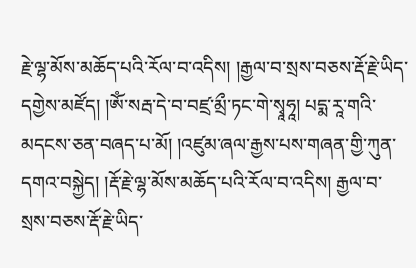རྗེ་ལྷ་མོས་མཆོད་པའི་རོལ་བ་འདིས། །རྒྱལ་བ་སྲས་བཅས་རྡོ་རྗེ་ཡིད་དགྱེས་མཛོད། །ཨོཾ་སརྦ་དེ་བ་བཛྲ་མྲྀ་ཏང་གེ་སྭཱཧཱ། པདྨ་རཱ་གའི་མདངས་ཅན་བཞད་པ་མོ། །འཛུམ་ཞལ་རྒྱས་པས་གཞན་གྱི་ཀུན་དགའ་བསྐྱེད། །རྡོ་རྗེ་ལྷ་མོས་མཆོད་པའི་རོལ་བ་འདིས། རྒྱལ་བ་སྲས་བཅས་རྡོ་རྗེ་ཡིད་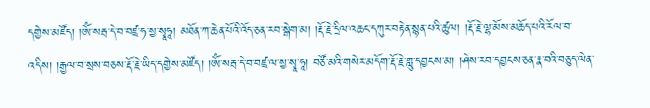དགྱེས་མཛོད། །ཨོཾ་སརྦ་དེ་བ་བཛྲ་ཧ་སྱ་སྭཱཧཱ། མཐོན་ཀ་ཆེན་པོའི་འོད་ཅན་རབ་སྒེག་མ། །རྡོ་རྗེ་དྲིལ་འཆང་དཀུར་བརྟེན་སྙན་པའི་ཚུལ། །རྡོ་རྗེ་ལྷ་མོས་མཆོད་པའི་རོལ་བ་འདིས། །རྒྱལ་བ་སྲས་བཅས་རྡོ་རྗེ་ཡིད་དགྱེས་མཛོད། །ཨོཾ་སརྦ་དེ་བ་བཛྲ་ལ་སྱ་སྭཱ་ཧཱ། བཙོ་མའི་གསེར་མདོག་རྡོ་རྗེ་གླུ་དབྱངས་མ། །ཤེས་རབ་དབྱངས་ཅན་རྣ་བའི་བཅུད་ལེན་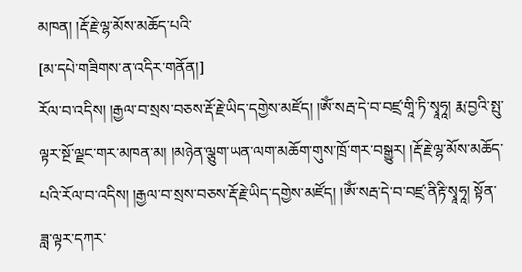མཁན། །རྡོ་རྗེ་ལྷ་མོས་མཆོད་པའི་
[མ་དཔེ་གཟིགས་ན་འདིར་གནོན།]
རོལ་བ་འདིས། །རྒྱལ་བ་སྲས་བཅས་རྡོ་རྗེ་ཡིད་དགྱེས་མཛོད། །ཨོཾ་སརྦ་དེ་བ་བཛྲ་གཱི་ཏི་སྭཱཧཱ། རྨ་བྱའི་སྤུ་ལྟར་སྔོ་ལྗང་གར་མཁན་མ། །མཉེན་ལྕུག་ཡན་ལག་མཆོག་གུས་ཁྲོ་གར་བསྒྱུར། །རྡོ་རྗེ་ལྷ་མོས་མཆོད་པའི་རོལ་བ་འདིས། །རྒྱལ་བ་སྲས་བཅས་རྡོ་རྗེ་ཡིད་དགྱེས་མཛོད། །ཨོཾ་སརྦ་དེ་བ་བཛྲ་ནིརྟི་སྭཱཧཱ། སྟོན་ཟླ་ལྟར་དཀར་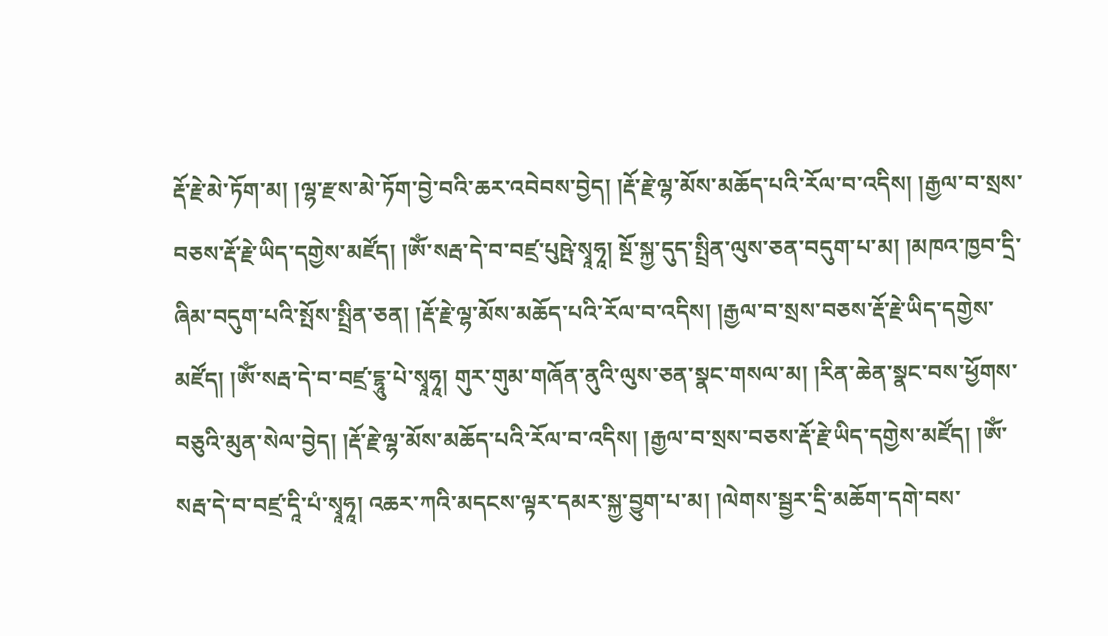རྡོ་རྗེ་མེ་ཏོག་མ། །ལྷ་རྫས་མེ་ཏོག་བྱེ་བའི་ཆར་འབེབས་བྱེད། །རྡོ་རྗེ་ལྷ་མོས་མཆོད་པའི་རོལ་བ་འདིས། །རྒྱལ་བ་སྲས་བཅས་རྡོ་རྗེ་ཡིད་དགྱེས་མཛོད། །ཨོཾ་སརྦ་དེ་བ་བཛྲ་པུཥྤེ་སྭཱཧཱ། སྔོ་སྐྱ་དུད་སྤྲིན་ལུས་ཅན་བདུག་པ་མ། །མཁའ་ཁྱབ་དྲི་ཞིམ་བདུག་པའི་སྤོས་སྤྲིན་ཅན། །རྡོ་རྗེ་ལྷ་མོས་མཆོད་པའི་རོལ་བ་འདིས། །རྒྱལ་བ་སྲས་བཅས་རྡོ་རྗེ་ཡིད་དགྱེས་མཛོད། །ཨོཾ་སརྦ་དེ་བ་བཛྲ་དྷཱུ་པེ་སྭཱཧཱ། གུར་གུམ་གཞོན་ནུའི་ལུས་ཅན་སྣང་གསལ་མ། །རིན་ཆེན་སྣང་བས་ཕྱོགས་བཅུའི་མུན་སེལ་བྱེད། །རྡོ་རྗེ་ལྷ་མོས་མཆོད་པའི་རོལ་བ་འདིས། །རྒྱལ་བ་སྲས་བཅས་རྡོ་རྗེ་ཡིད་དགྱེས་མཛོད། །ཨོཾ་སརྦ་དེ་བ་བཛྲ་དཱི་པཾ་སྭཱཧཱ། འཆར་ཀའི་མདངས་ལྟར་དམར་སྐྱ་བྱུག་པ་མ། །ལེགས་སྦྱར་དྲི་མཆོག་དགེ་བས་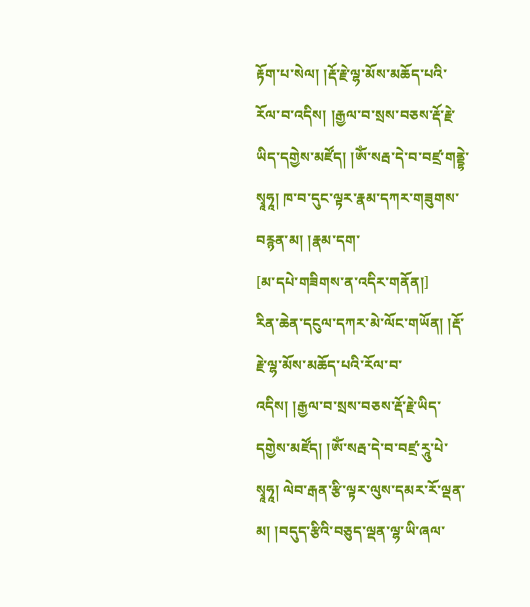རྟོག་པ་སེལ། །རྡོ་རྗེ་ལྷ་མོས་མཆོད་པའི་རོལ་བ་འདིས། །རྒྱལ་བ་སྲས་བཅས་རྡོ་རྗེ་ཡིད་དགྱེས་མཛོད། །ཨོཾ་སརྦ་དེ་བ་བཛྲ་གནྡྷེ་སྭཱཧཱ། ཁ་བ་དུང་ལྟར་རྣམ་དཀར་གཟུགས་བརྙན་མ། །རྣམ་དག་
[མ་དཔེ་གཟིགས་ན་འདིར་གནོན།]
རིན་ཆེན་དངུལ་དཀར་མེ་ལོང་གཡོན། །རྡོ་རྗེ་ལྷ་མོས་མཆོད་པའི་རོལ་བ་འདིས། །རྒྱལ་བ་སྲས་བཅས་རྡོ་རྗེ་ཡིད་དགྱེས་མཛོད། །ཨོཾ་སརྦ་དེ་བ་བཛྲ་རཱུ་པེ་སྭཱཧཱ། ལེབ་རྒན་རྩི་ལྟར་ལུས་དམར་རོ་ལྡན་མ། །བདུད་རྩིའི་བཅུད་ལྡན་ལྷ་ཡི་ཞལ་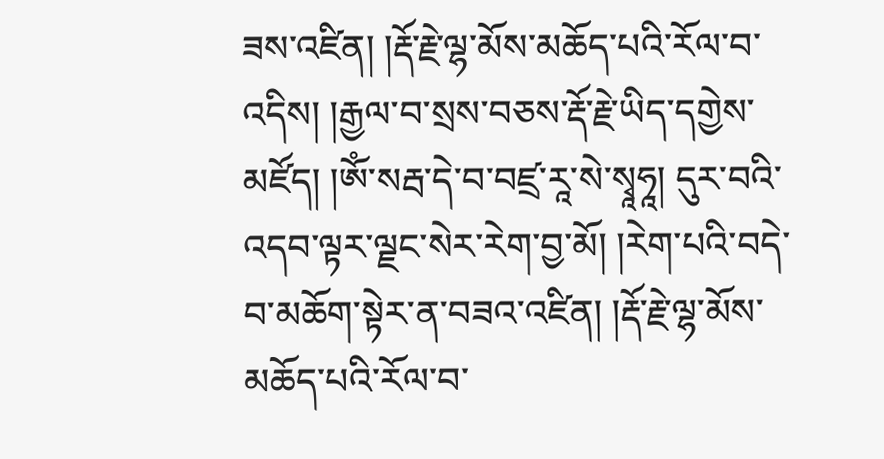ཟས་འཛིན། །རྡོ་རྗེ་ལྷ་མོས་མཆོད་པའི་རོལ་བ་འདིས། །རྒྱལ་བ་སྲས་བཅས་རྡོ་རྗེ་ཡིད་དགྱེས་མཛོད། །ཨོཾ་སརྦ་དེ་བ་བཛྲ་རཱ་སེ་སྭཱཧཱ། དུར་བའི་འདབ་ལྟར་ལྗང་སེར་རེག་བྱ་མོ། །རེག་པའི་བདེ་བ་མཆོག་སྟེར་ན་བཟའ་འཛིན། །རྡོ་རྗེ་ལྷ་མོས་མཆོད་པའི་རོལ་བ་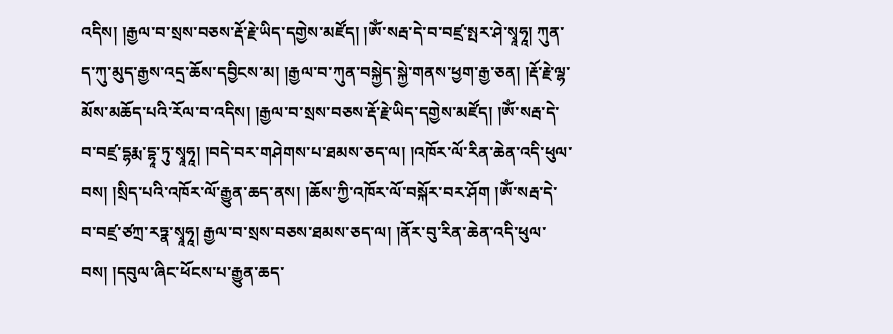འདིས། །རྒྱལ་བ་སྲས་བཅས་རྡོ་རྗེ་ཡིད་དགྱེས་མཛོད། །ཨོཾ་སརྦ་དེ་བ་བཛྲ་སྤར་ཤེ་སྭཱཧཱ། ཀུན་ད་ཀུ་མུད་རྒྱས་འདྲ་ཆོས་དབྱིངས་མ། །རྒྱལ་བ་ཀུན་བསྐྱེད་སྐྱེ་གནས་ཕྱག་རྒྱ་ཅན། །རྡོ་རྗེ་ལྷ་མོས་མཆོད་པའི་རོལ་བ་འདིས། །རྒྱལ་བ་སྲས་བཅས་རྡོ་རྗེ་ཡིད་དགྱེས་མཛོད། །ཨོཾ་སརྦ་དེ་བ་བཛྲ་དྷརྨ་དྷཱ་ཏུ་སྭཱཧཱ། །བདེ་བར་གཤེགས་པ་ཐམས་ཅད་ལ། །འཁོར་ལོ་རིན་ཆེན་འདི་ཕུལ་བས། །སྲིད་པའི་འཁོར་ལོ་རྒྱུན་ཆད་ནས། །ཆོས་ཀྱི་འཁོར་ལོ་བསྐོར་བར་ཤོག །ཨོཾ་སརྦ་དེ་བ་བཛྲ་ཙཀྲ་རཏྣ་སྭཱཧཱ། རྒྱལ་བ་སྲས་བཅས་ཐམས་ཅད་ལ། །ནོར་བུ་རིན་ཆེན་འདི་ཕུལ་བས། །དབུལ་ཞིང་ཕོངས་པ་རྒྱུན་ཆད་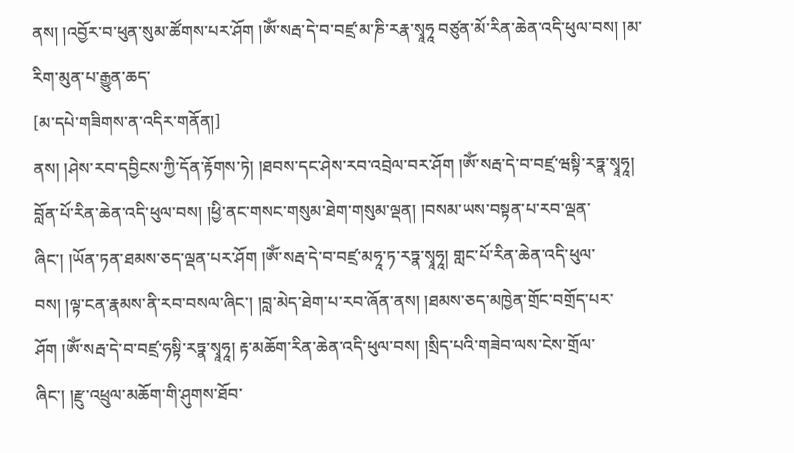ནས། །འབྱོར་བ་ཕུན་སུམ་ཚོགས་པར་ཤོག །ཨོཾ་སརྦ་དེ་བ་བཛྲ་མ་ཎི་རརྣ་སྭཱཧཱ བཙུན་མོ་རིན་ཆེན་འདི་ཕུལ་བས། །མ་རིག་མུན་པ་རྒྱུན་ཆད་
[མ་དཔེ་གཟིགས་ན་འདིར་གནོན།]
ནས། །ཤེས་རབ་དབྱིངས་ཀྱི་དོན་རྟོགས་ཏེ། །ཐབས་དང་ཤེས་རབ་འབྲེལ་བར་ཤོག །ཨོཾ་སརྦ་དེ་བ་བཛྲ་ཝསྟི་རཏྣ་སྭཱཧཱ། བློན་པོ་རིན་ཆེན་འདི་ཕུལ་བས། །ཕྱི་ནང་གསང་གསུམ་ཐེག་གསུམ་ལྡན། །བསམ་ཡས་བསྟན་པ་རབ་ལྡན་ཞིང་། །ཡོན་ཏན་ཐམས་ཅད་ལྡན་པར་ཤོག །ཨོཾ་སརྦ་དེ་བ་བཛྲ་མཧཱ་ཏ་རཏྣ་སྭཱཧཱ། གླང་པོ་རིན་ཆེན་འདི་ཕུལ་བས། །ལྟ་ངན་རྣམས་ནི་རབ་བསལ་ཞིང་། །བླ་མེད་ཐེག་པ་རབ་ཞོན་ནས། །ཐམས་ཅད་མཁྱེན་གྲོང་བགྲོད་པར་ཤོག །ཨོཾ་སརྦ་དེ་བ་བཛྲ་ཧསྟི་རཏྣ་སྭཱཧཱ། རྟ་མཆོག་རིན་ཆེན་འདི་ཕུལ་བས། །སྲིད་པའི་གཟེབ་ལས་ངེས་གྲོལ་ཞིང་། །རྫུ་འཕྲུལ་མཆོག་གི་ཤུགས་ཐོབ་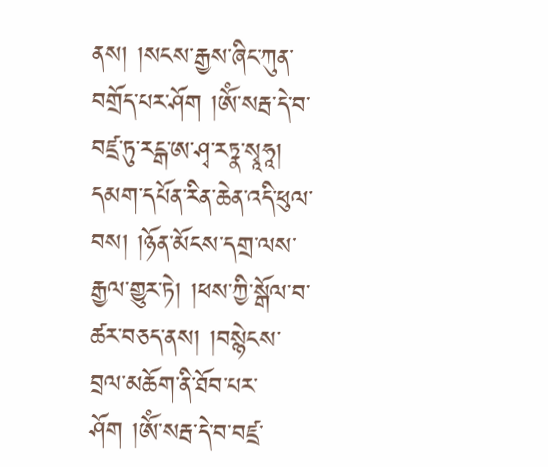ནས། །སངས་རྒྱས་ཞིང་ཀུན་བགྲོད་པར་ཤོག །ཨོཾ་སརྦ་དེ་བ་བཛྲ་ཏུ་རངྒ་ཨ་ཤྭ་རཏྣ་སྭཱཧཱ། དམག་དཔོན་རིན་ཆེན་འདི་ཕུལ་བས། །ཉོན་མོངས་དགྲ་ལས་རྒྱལ་གྱུར་ཏེ། །ཕས་ཀྱི་སྒོལ་བ་ཚར་བཅད་ནས། །བསྙེངས་བྲལ་མཆོག་ནི་ཐོབ་པར་ཤོག །ཨོཾ་སརྦ་དེ་བ་བཛྲ་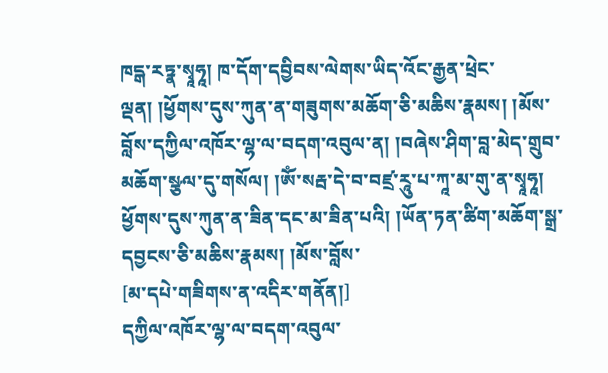ཁདྒ་རཏྣ་སྭཱཧཱ། ཁ་དོག་དབྱིབས་ལེགས་ཡིད་འོང་རྒྱན་ཕྲེང་ལྡན། །ཕྱོགས་དུས་ཀུན་ན་གཟུགས་མཆོག་ཅི་མཆིས་རྣམས། །མོས་བློས་དཀྱིལ་འཁོར་ལྷ་ལ་བདག་འབུལ་ན། །བཞེས་ཤིག་བླ་མེད་གྲུབ་མཆོག་སྩལ་དུ་གསོལ། །ཨོཾ་སརྦ་དེ་བ་བཛྲ་རཱུ་པ་ཀཱ་མ་གུ་ན་སྭཱཧཱ། ཕྱོགས་དུས་ཀུན་ན་ཟིན་དང་མ་ཟིན་པའི། །ཡོན་ཏན་ཚིག་མཆོག་སྒྲ་དབྱངས་ཅི་མཆིས་རྣམས། །མོས་བློས་
[མ་དཔེ་གཟིགས་ན་འདིར་གནོན།]
དཀྱིལ་འཁོར་ལྷ་ལ་བདག་འབུལ་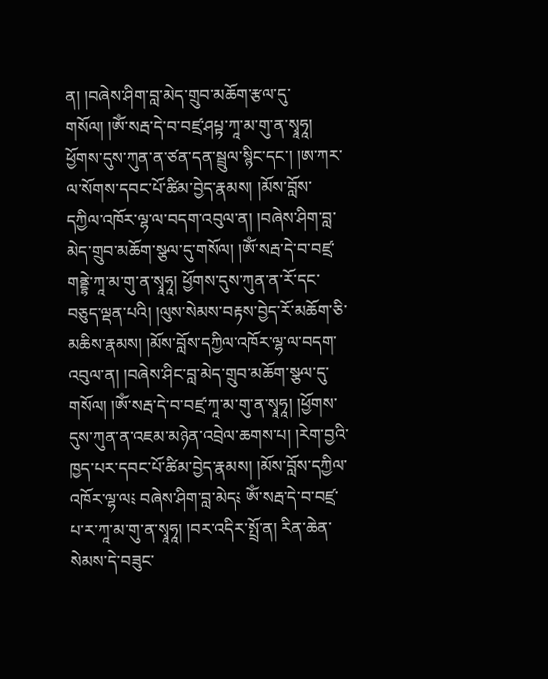ན། །བཞེས་ཤིག་བླ་མེད་གྲུབ་མཆོག་རྩལ་དུ་གསོལ། །ཨོཾ་སརྦ་དེ་བ་བཛྲ་ཤཔྟ་ཀཱ་མ་གུ་ན་སྭཱཧཱ། ཕྱོགས་དུས་ཀུན་ན་ཙན་དན་སྦྲུལ་སྙིང་དང་། །ཨ་ཀར་ལ་སོགས་དབང་པོ་ཚིམ་བྱེད་རྣམས། །མོས་བློས་དཀྱིལ་འཁོར་ལྷ་ལ་བདག་འབུལ་ན། །བཞེས་ཤིག་བླ་མེད་གྲུབ་མཆོག་སྩལ་དུ་གསོལ། །ཨོཾ་སརྦ་དེ་བ་བཛྲ་གནྡྷེ་ཀཱ་མ་གུ་ན་སྭཱཧཱ། ཕྱོགས་དུས་ཀུན་ན་རོ་དང་བཅུད་ལྡན་པའི། །ལུས་སེམས་བརྟས་བྱེད་རོ་མཆོག་ཅི་མཆིས་རྣམས། །མོས་བློས་དཀྱིལ་འཁོར་ལྷ་ལ་བདག་འབུལ་ན། །བཞེས་ཤིང་བླ་མེད་གྲུབ་མཆོག་སྩལ་དུ་གསོལ། །ཨོཾ་སརྦ་དེ་བ་བཛྲ་ཀཱ་མ་གུ་ན་སྭཱཧཱ། །ཕྱོགས་དུས་ཀུན་ན་འཇམ་མཉེན་འབྲེལ་ཆགས་པ། །རེག་བྱའི་ཁྱད་པར་དབང་པོ་ཚིམ་བྱེད་རྣམས། །མོས་བློས་དཀྱིལ་འཁོར་ལྷ་ལ༴ བཞེས་ཤིག་བླ་མེད༴ ཨོཾ་སརྦ་དེ་བ་བཛྲ་པ་ར་ཀཱ་མ་གུ་ན་སྭཱཧཱ། །བར་འདིར་སྤྲོ་ན། རིན་ཆེན་སེམས་དེ་བཟུང་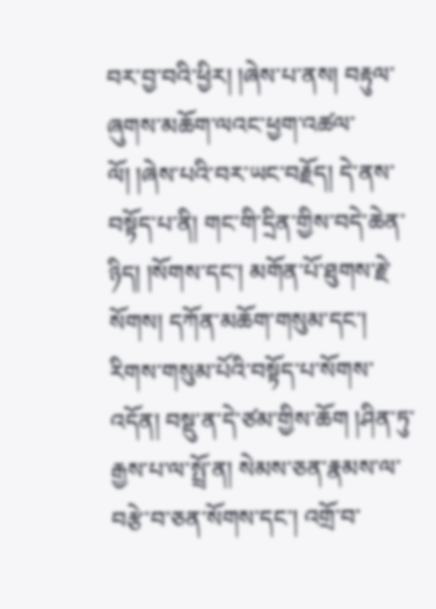བར་བྱ་བའི་ཕྱིར། །ཞེས་པ་ནས། བརྟུལ་ཞུགས་མཆོག་ལའང་ཕྱག་འཚལ་ལོ། །ཞེས་པའི་བར་ཡང་བརྗོད། དེ་ནས་བསྟོད་པ་ནི། གང་གི་དྲིན་གྱིས་བདེ་ཆེན་ཉིད། །སོགས་དང་། མགོན་པོ་ཐུགས་རྗེ་སོགས། དཀོན་མཆོག་གསུམ་དང་། རིགས་གསུམ་པོའི་བསྟོད་པ་སོགས་འདོན། བསྡུ་ན་དེ་ཙམ་གྱིས་ཆོག །ཤིན་ཏུ་རྒྱས་པ་ལ་སྤྲོ་ན། སེམས་ཅན་རྣམས་ལ་བརྩེ་བ་ཅན་སོགས་དང་། འགྲོ་བ་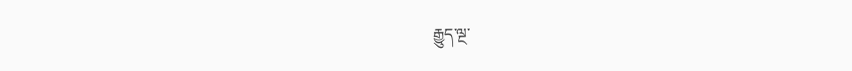རྒྱུད་ལྔ་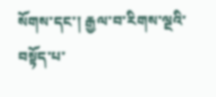སོགས་དང་། རྒྱལ་བ་རིགས་ལྔའི་བསྟོད་པ་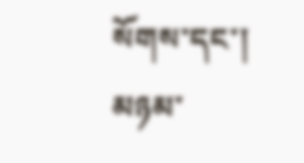སོགས་དང་། མཉམ་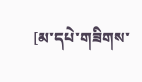[མ་དཔེ་གཟིགས་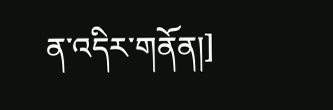ན་འདིར་གནོན།]